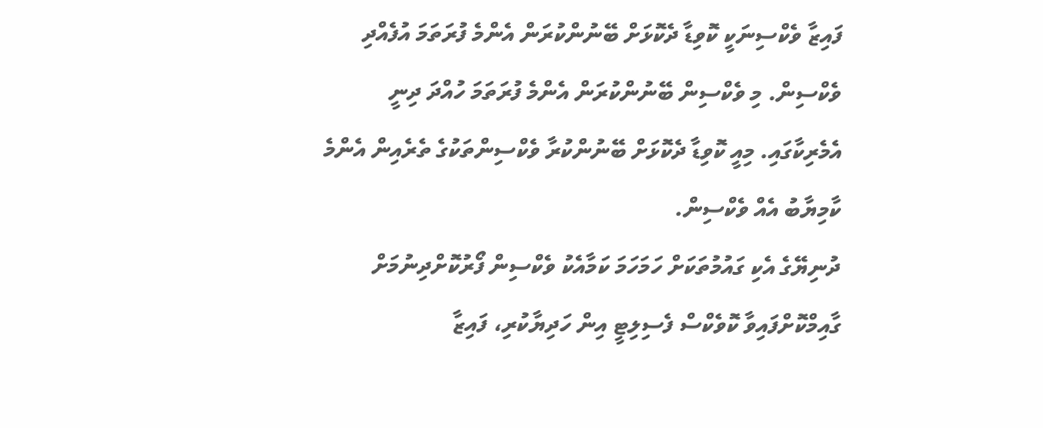ފައިޒާ ވެކްސިނަކީ ކޮވިޑާ ދެކޮޅަށް ބޭނުންކުރަން އެންމެ ފުރަތަމަ އުފެއްދި ވެކްސިން. މި ވެކްސިން ބޭނުންކުރަން އެންމެ ފުރަތަމަ ހުއްދަ ދިނީ އެމެރިކާގައި. މިއީ ކޮވިޑާ ދެކޮޅަށް ބޭނުންކުރާ ވެކްސިންތަކުގެ ތެރެއިން އެންމެ ކާމިޔާބު އެއް ވެކްސިން.
ދުނިޔޭގެ އެކި ގައުމުތަކަށް ހަމަހަމަ ކަމާއެކު ވެކްސިން ފޯރުކޮށްދިނުމަށް ގާއިމްކޮށްފައިވާ ކޮވެކްސް ފެސިލިޓީ އިން ހަދިޔާކުރި، ފައިޒާ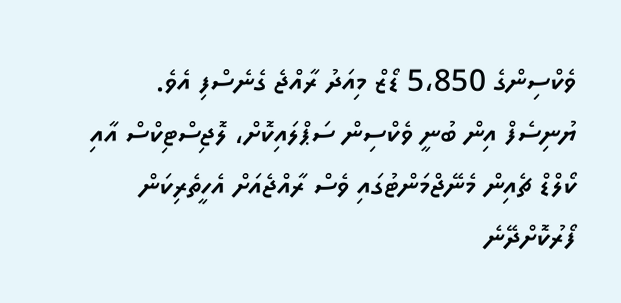ވެކްސިންގެ 5،850 ޑޯޒް މިއަދު ރާއްޖެ ގެނެސްފި އެވެ.
ޔުނިސެފް އިން ބުނީ ވެކްސިން ސަޕްލައިކޮށް، ލޮޖިސްޓިކްސް އާއި ކޯލްޑް ޗެއިން މެނޭޖްމަންޓުގައި ވެސް ރާއްޖެއަށް އެހީތެރިކަން ފޯރުކޮށްދޭނެ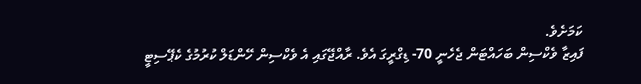ކަމަށެވެ.
ފައިޒާ ވެކްސިން ބަހައްޓަން ޖެހެނީ 70- ޑިގްރީގަ އެވެ. ރާއްޖޭގައި އެ ވެކްސިން ހޭންޑަލް ކުރުމުގެ ކެޕޭސިޓީ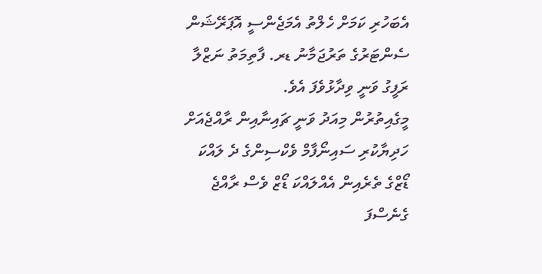އެބަހުރި ކަމަށް ހެލްތު އެމަޖެންސީ އޮޕަރޭޝަން ސެންޓަރުގެ ތަރުޖަމާނު ޑރ. ފާތިމަތު ނަޒްލާ ރަފީގު ވަނީ ވިދާޅުވެފަ އެވެ.
މީގެއިތުރުން މިއަދު ވަނީ ޗައިނާއިން ރާއްޖެއަށް ހަދިޔާކުރި ސައިނޯފާމް ވެކްސިންގެ ދެ ލައްކަ ޑޯޒްގެ ތެރެއިން އެއްލައްކަ ޑޯޒް ވެސް ރާއްޖެ ގެނެސްފަ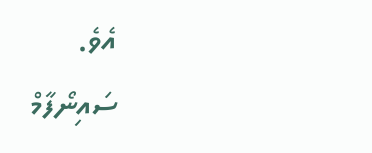އެވެ.
ސައިނޯފާމް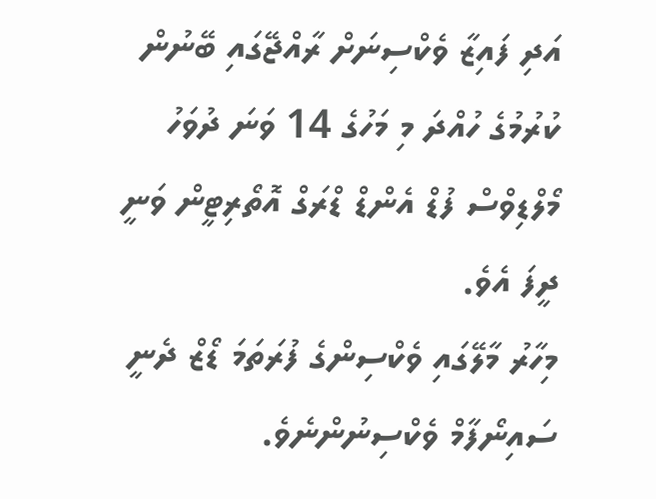އަދި ފައިޒާ ވެކްސިނަށް ރާއްޖޭގައި ބޭނުން ކުރުމުގެ ހުއްދަ މި މަހުގެ 14 ވަނަ ދުވަހު މޯލްޑިވްސް ފުޑް އެންޑް ޑްރަގް އޮތޯރިޓީން ވަނީ ދީފަ އެވެ.
މިހާރު މާލޭގައި ވެކްސިންގެ ފުރަތަމަ ޑޯޒް ދެނީ ސައިނޯފާމް ވެކްސިނުންނެވެ.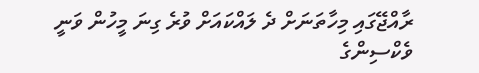ރާއްޖޭގައި މިހާތަނަށް ދެ ލައްކައަށް ވުރެ ގިނަ މީހުން ވަނީ ވެކްސިންގެ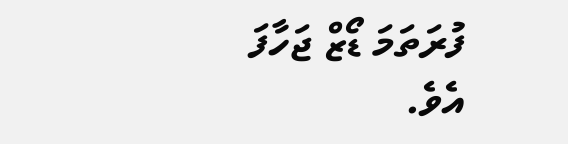ފުރަތަމަ ޑޯޒް ޖަހާފަ އެވެ.